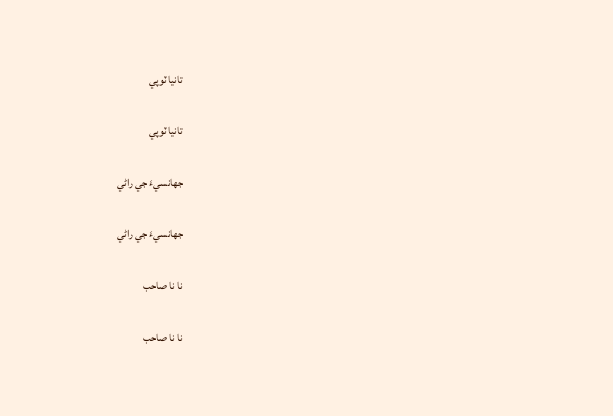تانيا ٽوپي

تانيا ٽوپي

جهانسيءَ جي راڻي

جهانسيءَ جي راڻي

نا نا صاحب

نا نا صاحب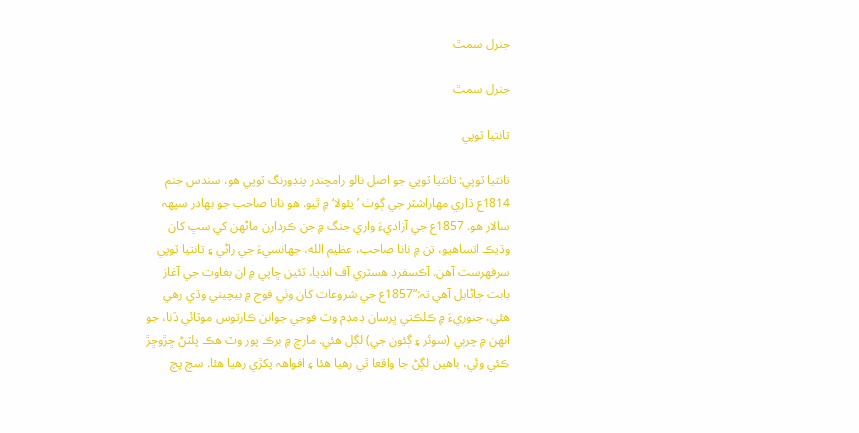جنرل سمٿ

جنرل سمٿ

تانتيا ٽوپي

تانتيا ٽوپي: تانتيا ٽوپي جو اصل نالو رامچندر پنڊورنگ ٽوپي هو، سندس جنم 1814ع ڌاري مهاراشٽر جي ڳوٺ ’يئولا‘ ۾ ٿيو. هو نانا صاحب جو بھادر سپھہ سالار هو. 1857ع جي آزاديءَ واري جنگ ۾ جن ڪردارن ماڻهن کي سڀ کان وڌيڪ اتساهيو، تن ۾ نانا صاحب، عظيم الله، جهانسيءَ جي راڻي ۽ تانتيا ٽوپي سرفهرست آهن. آڪسفرڊ هسٽري آف انڊيا، ٽئين ڇاپي ۾ ان بغاوت جي آغاز بابت ڄاڻايل آهي تہ:”1857ع جي شروعات کان وٺي فوج ۾ بيچيني وڌي رهي هئي، جنوريءَ ۾ ڪلڪتي ڀرسان ڊمڊم وٽ فوجي جوانن ڪارتوس موٽائي ڏنا، جو انهن ۾ چرٻي (سوئر ۽ ڳئون جي) لڳل هئي. مارچ ۾ برڪ پور وٽ هڪ پلٽڻ ڇڙوڇڙ ڪئي وئي، باهين لڳڻ جا واقعا ٿي رهيا هئا ۽ افواھہ پکڙي رهيا هئا. سچ پچ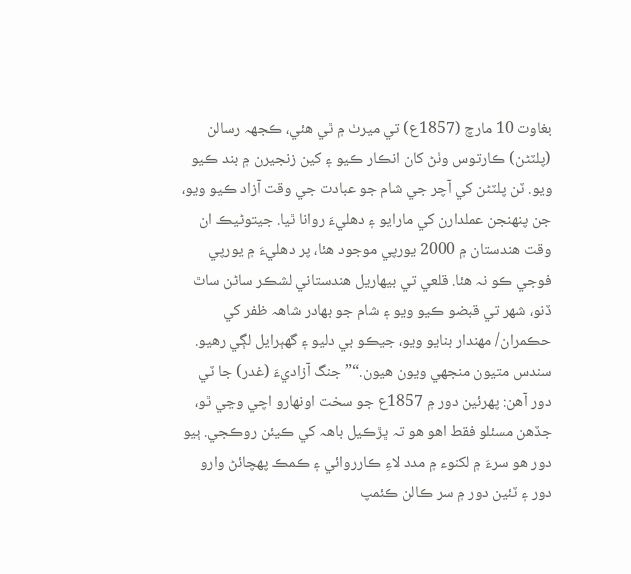بغاوت 10 مارچ (1857ع) تي ميرٺ ۾ ٿي هئي، ڪجهہ رسالن (پلٽڻن) ڪارتوس وٺڻ کان انڪار ڪيو ۽ کين زنجيرن ۾ بند ڪيو ويو. ٽن پلٽڻن کي آچر جي شام جو عبادت جي وقت آزاد ڪيو ويو، جن پنهنجن عملدارن کي مارايو ۽ دهليءَ روانا ٿيا. جيتوڻيڪ ان وقت هندستان ۾ 2000 يورپي موجود هئا، پر دهليءَ ۾ يورپي فوجي ڪو نہ هئا. قلعي تي بيهاريل هندستاني لشڪر ساڻن ساٿ ڏنو، شھر تي قبضو ڪيو ويو ۽ شام جو بھادر شاھہ ظفر کي حڪمران/ مهندار بنايو ويو، جيڪو بي دليو ۽ گهٻرايل لڳي رهيو. سندس متيون منجهي ويون هيون.“”جنگ آزاديءَ (غدر) جا ٽي دور آهن: پهرئين دور ۾ 1857ع جو سخت اونهارو اچي وڃي ٿو، جڏهن مسئلو فقط اهو هو تہ ڀڙڪيل باھہ کي ڪيئن روڪجي. ٻيو دور هو سرءَ ۾ لکنوء ۾ مدد لاءِ ڪارروائي ۽ ڪمڪ پهچائڻ وارو دور ۽ ٽئين دور ۾ سر ڪالن ڪئمپ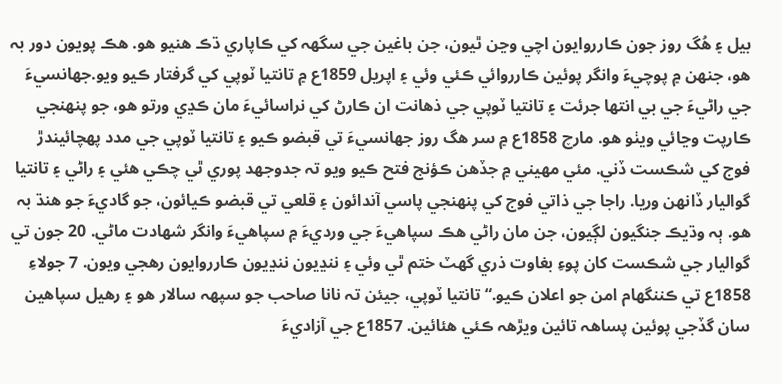بيل ۽ هُگ روز جون ڪارروايون اچي وڃن ٿيون، جن باغين جي سگهہ کي ڪاپاري ڌڪ هنيو هو. هڪ پويون دور بہ هو، جنهن ۾ پوچيءَ وانگر پوئين ڪارروائي ڪئي وئي ۽ اپريل 1859ع ۾ تانتيا ٽوپي کي گرفتار ڪيو ويو.جهانسيءَ جي راڻيءَ جي بي انتها جرئت ۽ تانتيا ٽوپي جي ذهانت ان ڪارڻ کي نراسائيءَ مان ڪڍي ورتو هو، جو پنھنجي ڪارپت وڃائي ويٺو هو. مارچ 1858ع ۾ سر هگ روز جهانسيءَ تي قبضو ڪيو ۽ تانتيا ٽوپي جي مدد پهچائيندڙ فوج کي شڪست ڏني. مئي مهيني ۾ جڏهن ڪؤنج فتح ڪيو ويو تہ جدوجھد پوري ٿي چڪي هئي ۽ راڻي ۽ تانتيا گواليار ڏانهن وريا. راجا جي ذاتي فوج کي پنھنجي پاسي آندائون ۽ قلعي تي قبضو ڪيائون، جو گاديءَ جو هنڌ بہ هو. ٻہ وڌيڪ جنگيون لڳيون، جن مان راڻي هڪ سپاهيءَ جي ورديءَ ۾ سپاهيءَ وانگر شهادت ماڻي. 20 جون تي گواليار جي شڪست کان پوءِ بغاوت ذري گهٽ ختم ٿي وئي ۽ ننڍيون ننڍيون ڪارروايون رهجي ويون. 7 جولاءِ 1858ع تي ڪننگهام امن جو اعلان ڪيو.“تانتيا ٽوپي، جيئن تہ نانا صاحب جو سپھہ سالار هو ۽ رهيل سپاهين سان گڏجي پوئين پساھہ تائين ويڙھہ ڪئي هئائين. 1857ع جي آزاديءَ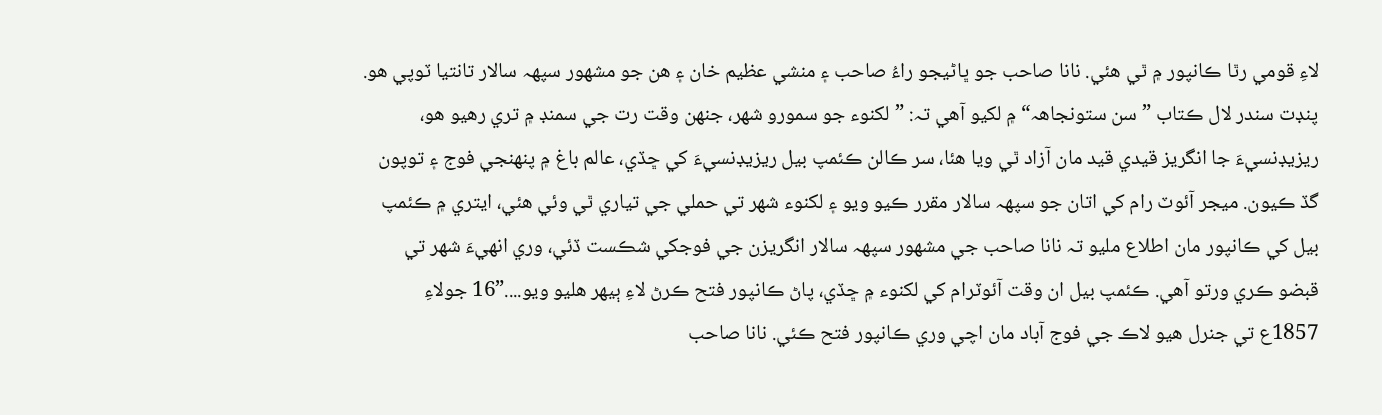لاءِ قومي رٿا ڪانپور ۾ ٿي هئي. نانا صاحب جو ڀاڻيجو راءُ صاحب ۽ منشي عظيم خان ۽ هن جو مشھور سپھہ سالار تانتيا ٽوپي هو. پنڊت سندر لال ڪتاب ”سن ستونجاھہ“ ۾ لکيو آهي تہ: ”لکنوء جو سمورو شهر، جنهن وقت رت جي سمنڊ ۾ تري رهيو هو، ريزيڊنسيءَ جا انگريز قيدي قيد مان آزاد ٿي ويا هئا، سر ڪالن ڪئمپ بيل ريزيڊنسيءَ کي ڇڏي، عالم باغ ۾ پنھنجي فوج ۽ توپون گڏ ڪيون. ميجر آئوٽ رام کي اتان جو سپھہ سالار مقرر ڪيو ويو ۽ لکنوء شھر تي حملي جي تياري ٿي وئي هئي، ايتري ۾ ڪئمپ بيل کي ڪانپور مان اطلاع مليو تہ نانا صاحب جي مشھور سپھہ سالار انگريزن جي فوجکي شڪست ڏئي، وري انهيءَ شھر تي قبضو ڪري ورتو آهي. ڪئمپ بيل ان وقت آئوٽرام کي لکنوء ۾ ڇڏي، پاڻ ڪانپور فتح ڪرڻ لاءِ ٻيهر هليو ويو....”16 جولاءِ 1857ع تي جنرل هيو لاڪ جي فوج آباد مان اچي وري ڪانپور فتح ڪئي. نانا صاحب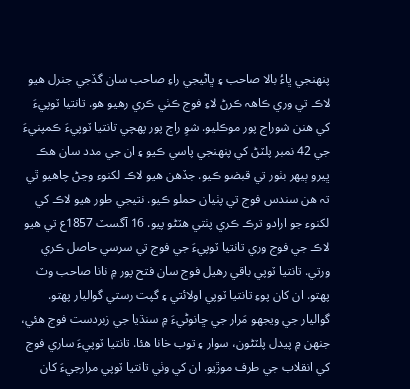پنھنجي ڀاءُ بالا صاحب ۽ ڀاڻيجي راءِ صاحب سان گڏجي جنرل هيو لاڪ تي وري ڪاھہ ڪرڻ لاءِ فوج ڪٺي ڪري رهيو هو. تانتيا ٽوپيءَ کي هنن شوراج پور موڪليو. شوِ راج پور پهچي تانتيا ٽوپيءَ ڪمپنيءَ جي 42 نمبر پلٽڻ کي پنھنجي پاسي ڪيو ۽ ان جي مدد سان هڪ ڀيرو ٻيهر بٺور تي قبضو ڪيو. جڏهن هيو لاڪ لکنوء وڃڻ چاهيو ٿي تہ هن سندس فوج تي پٺيان حملو ڪيو. نتيجي طور هيو لاڪ کي لکنوء جو ارادو ترڪ ڪري پٺتي هٽڻو پيو. 16 آگسٽ 1857ع تي هيو لاڪ جي فوج وري تانتيا ٽوپيءَ جي فوج تي سرسي حاصل ڪري ورتي. تانتيا ٽوپي باقي رهيل فوج سان فتح پور ۾ نانا صاحب وٽ پهتو. ان کان پوءِ تانتيا ٽوپي اولائتي ۽ گپت رستي گواليار پهتو. گواليار جي ويجهو مَرار جي ڇانوڻيءَ ۾ سنڌيا جي زبردست فوج هئي، جنهن ۾ پيدل پلٽڻون، سوار ۽ توب خانا هئا. تانتيا ٽوپيءَ ساري فوج کي انقلاب جي طرف موڙيو. ان کي وٺي تانتيا ٽوپي مرارجيءَ کان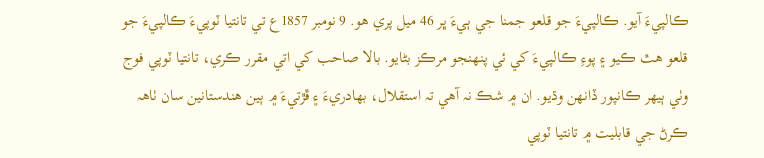ڪالپيءَ آيو. ڪالپيءَ جو قلعو جمنا جي ٻيءَ ڀر 46 ميل پري هو. 9 نومبر 1857ع تي تانتيا ٽوپيءَ ڪالپيءَ جو قلعو هٿ ڪيو ۽ پوءِ ڪالپيءَ کي ئي پنهنجو مرڪز بڻايو. بالا صاحب کي اتي مقرر ڪري، تانتيا ٽوپي فوج وٺي ٻيهر ڪانپور ڏانهن وڌيو. ان ۾ شڪ نہ آهي تہ استقلال، بهادريءَ ۽ ڦڙتيءَ ۾ ٻين هندستانين سان ٺاھہ ڪرڻ جي قابليت ۾ تانتيا ٽوپي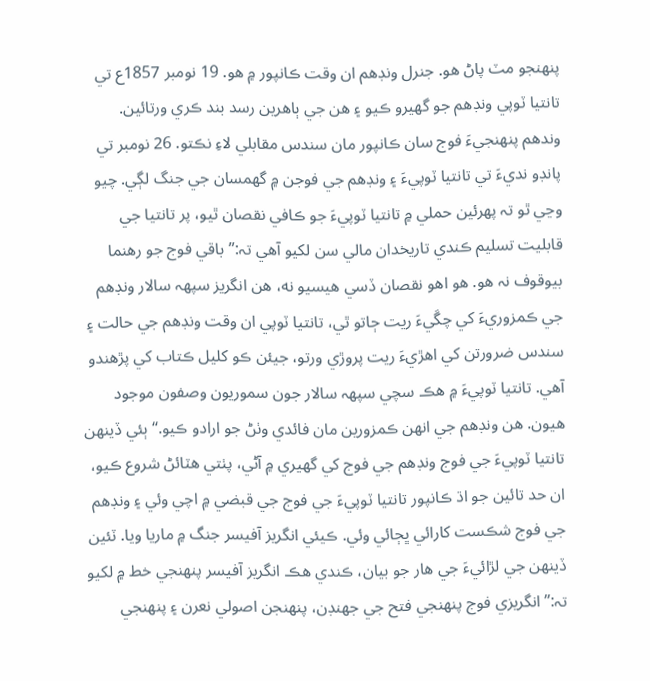پنهنجو مٽ پاڻ هو. جنرل ونڊهم ان وقت ڪانپور ۾ هو. 19 نومبر 1857ع تي تانتيا ٽوپي ونڊهم جو گهيرو ڪيو ۽ هن جي ٻاهرين رسد بند ڪري ورتائين. وندهم پنهنجيءَ فوج سان ڪانپور مان سندس مقابلي لاءِ نڪتو. 26 نومبر تي پانڊو نديءَ تي تانتيا ٽوپيءَ ۽ ونڊهم جي فوجن ۾ گهمسان جي جنگ لڳي. چيو وڃي ٿو تہ پهرئين حملي ۾ تانتيا ٽوپيءَ جو ڪافي نقصان ٿيو، پر تانتيا جي قابليت تسليم ڪندي تاريخدان مالي سن لکيو آهي تہ:”باقي فوج جو رهنما بيوقوف نہ هو. هو اهو نقصان ڏسي هيسيو نه، هن انگريز سپھہ سالار ونڊهم جي ڪمزوريءَ کي چڱيءَ ريت ڄاتو ٿي، تانتيا ٽوپي ان وقت ونڊهم جي حالت ۽ سندس ضرورتن کي اهڙيءَ ريت پروڙي ورتو، جيئن ڪو کليل ڪتاب کي پڙهندو آهي. تانتيا ٽوپيءَ ۾ هڪ سچي سپھہ سالار جون سموريون وصفون موجود هيون. هن ونڊهم جي انهن ڪمزورين مان فائدي وٺڻ جو ارادو ڪيو.“ ٻئي ڏينهن تانتيا ٽوپيءَ جي فوج ونڊهم جي فوج کي گهيري ۾ آڻي، پٺتي هٽائڻ شروع ڪيو، ان حد تائين جو اڌ ڪانپور تانتيا ٽوپيءَ جي فوج جي قبضي ۾ اچي وئي ۽ ونڊهم جي فوج شڪست کارائي ڀڄائي وئي. ڪيئي انگريز آفيسر جنگ ۾ ماريا ويا. ٽئين ڏينهن جي لڙائيءَ جي هار جو بيان، ڪندي هڪ انگريز آفيسر پنھنجي خط ۾ لکيو تہ:”انگريزي فوج پنھنجي فتح جي جهنڊن، پنهنجن اصولي نعرن ۽ پنھنجي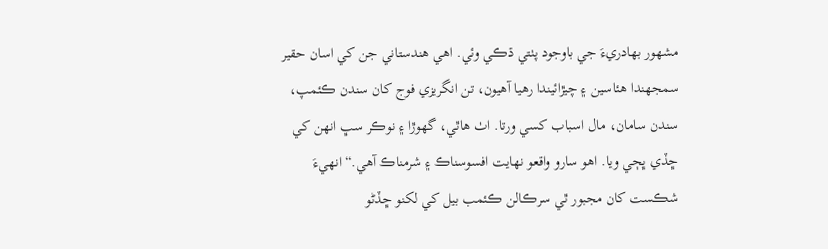مشھور بهادريءَ جي باوجود پٺتي ڌڪي وئي. اهي هندستاني جن کي اسان حقير سمجهندا هئاسين ۽ چيڙائيندا رهيا آهيون، تن انگريزي فوج کان سندن ڪئمپ، سندن سامان، مال اسباب کسي ورتا. اٺ هاٿي، گهوڙا ۽ نوڪر سڀ انهن کي ڇڏي ڀڄي ويا. اهو سارو واقعو نهايت افسوسناڪ ۽ شرمناڪ آهي.“انهيءَ شڪست کان مجبور ٿي سرڪالن ڪئمب بيل کي لکنو ڇڏڻو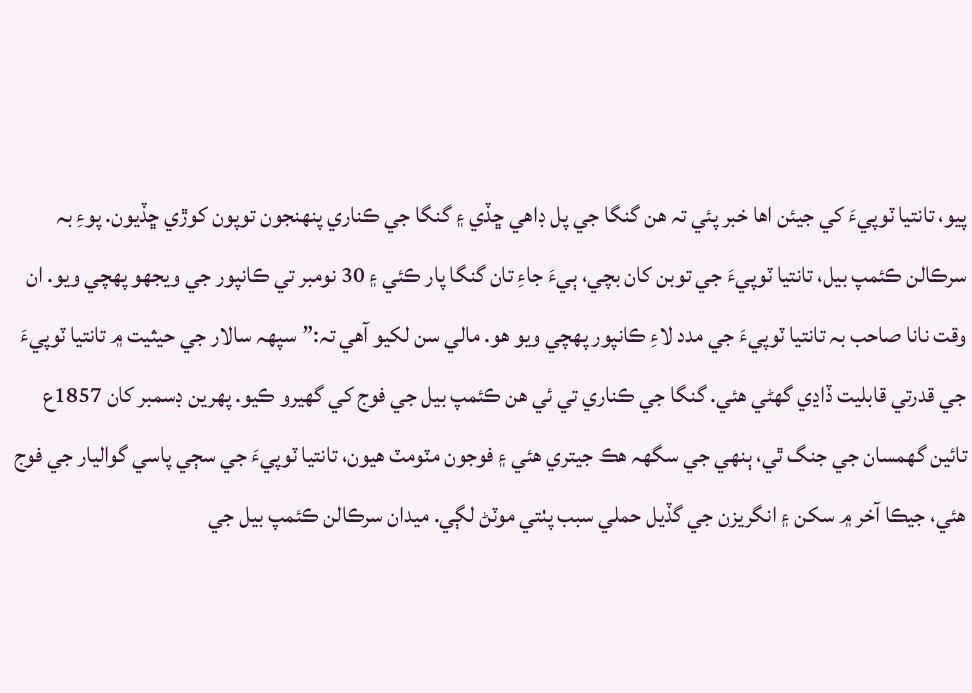پيو، تانتيا ٽوپيءَ کي جيئن اها خبر پئي تہ هن گنگا جي پل ڊاهي ڇڏي ۽ گنگا جي ڪناري پنهنجون توپون کوڙي ڇڏيون. پوءِ بہ سرڪالن ڪئمپ بيل، تانتيا ٽوپيءَ جي توبن کان بچي، ٻيءَ جاءِ تان گنگا پار ڪئي ۽ 30 نومبر تي ڪانپور جي ويجهو پهچي ويو. ان وقت نانا صاحب بہ تانتيا ٽوپيءَ جي مدد لاءِ ڪانپور پهچي ويو هو. مالي سن لکيو آهي تہ:”سپھہ سالار جي حيثيت ۾ تانتيا ٽوپيءَ جي قدرتي قابليت ڏاڍي گهڻي هئي. گنگا جي ڪناري تي ئي هن ڪئمپ بيل جي فوج کي گهيرو ڪيو. پهرين ڊسمبر کان 1857ع تائين گهمسان جي جنگ ٿي، ٻنهي جي سگهہ هڪ جيتري هئي ۽ فوجون مٽومٽ هيون، تانتيا ٽوپيءَ جي سڄي پاسي گواليار جي فوج هئي، جيڪا آخر ۾ سکن ۽ انگريزن جي گڏيل حملي سبب پٺتي موٽڻ لڳي. ميدان سرڪالن ڪئمپ بيل جي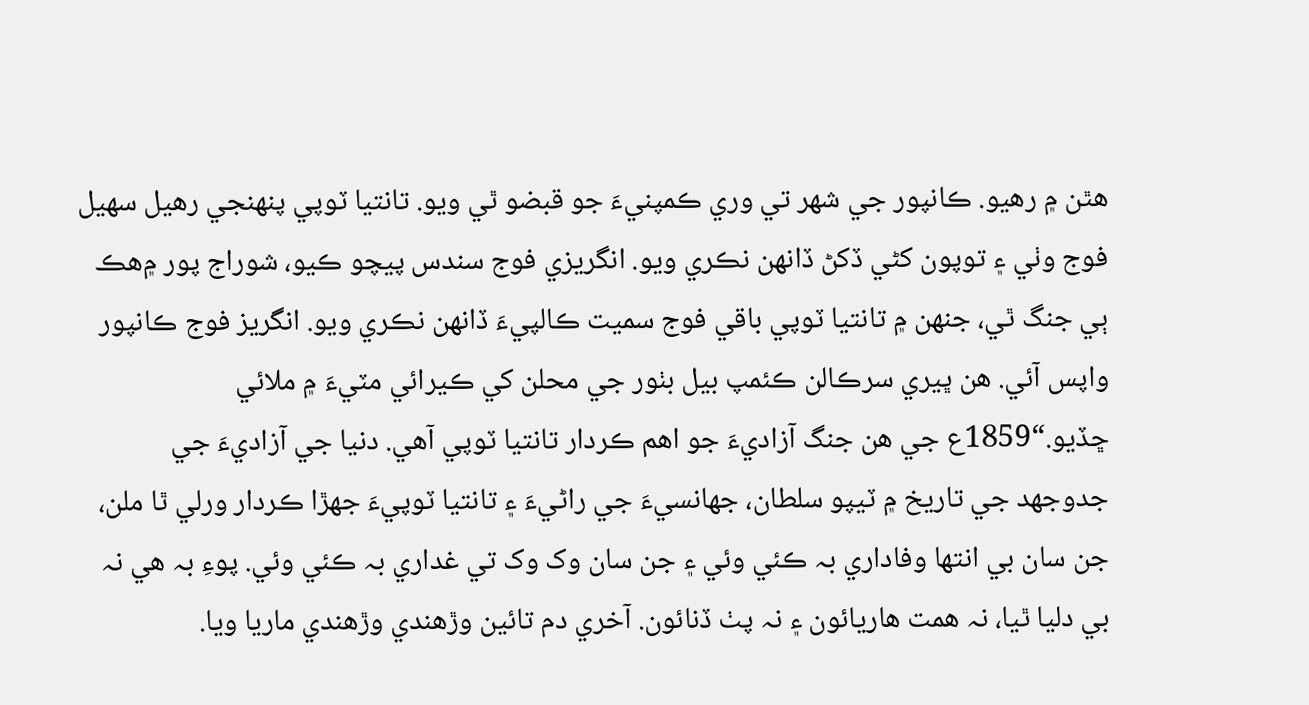هٿن ۾ رهيو. ڪانپور جي شھر تي وري ڪمپنيءَ جو قبضو ٿي ويو. تانتيا ٽوپي پنھنجي رهيل سھيل فوج وٺي ۽ توپون کڻي ڏکڻ ڏانهن نڪري ويو. انگريزي فوج سندس پيچو ڪيو، شوراج پور ۾هڪ ٻي جنگ ٿي، جنهن ۾ تانتيا ٽوپي باقي فوج سميت ڪالپيءَ ڏانهن نڪري ويو. انگريز فوج ڪانپور واپس آئي. هن ڀيري سرڪالن ڪئمپ بيل بٺور جي محلن کي ڪيرائي مٽيءَ ۾ ملائي ڇڏيو.“1859ع جي هن جنگ آزاديءَ جو اهم ڪردار تانتيا ٽوپي آهي. دنيا جي آزاديءَ جي جدوجھد جي تاريخ ۾ ٽيپو سلطان، جهانسيءَ جي راڻيءَ ۽ تانتيا ٽوپيءَ جھڙا ڪردار ورلي ٿا ملن، جن سان بي انتها وفاداري بہ ڪئي وئي ۽ جن سان وک وک تي غداري بہ ڪئي وئي. پوءِ بہ هي نہ بي دليا ٿيا، نہ همت هاريائون ۽ نہ پٺ ڏنائون. آخري دم تائين وڙهندي وڙهندي ماريا ويا.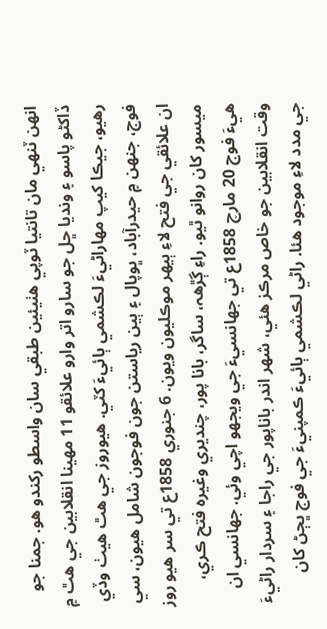انهن ٽنهي مان تانتيا ٽوپي هٺيئين طبقي سان واسطو رکندو هو. جمنا جو ڏاکڻو پاسو ۽ ونديا ڇل جو سارو اتر وارو علائقو 11 مهينا انقلابين جي هٿ ۾ رهيو، جيڪا کيپ مهاراڻيءَ لڪشمي ٻائيءَ کٽي. هيوروز جي هٿ هيٺ وڏي فوج، جنهن ۾ حيدرآباد، ڀوپال ۽ ٻين رياستن جون فوجون شامل هيون، سي ان علائقي جي فتح لاءِ ٻيهر موڪليون ويون. 6 جنوري 1858ع تي سر هيو روز ميسور کان روانو ٿيو. راءِ ڳڙھہ، ساگر، بانا پور، چنديري وغيرہ فتح ڪري، هيءَ فوج 20 مارچ 1858ع تي جهانسيءَ جي ويجهو اچي وئي. جهانسي ان وقت انقلابين جو خاص مرڪز هئي، شھر اندر باناپور جي راجا ۽ سردار راڻيءَ جي مدد لاءِ موجود هئا. راڻي لڪشمي ٻائيءَ ڪمپنيءَ جي فوج ڀڄڻ کان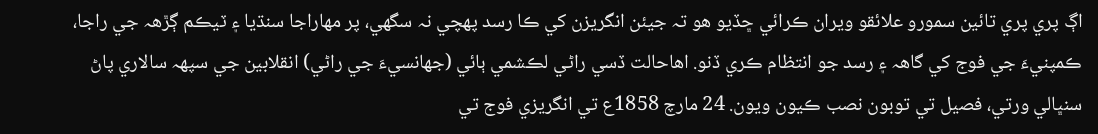اڳ پري پري تائين سمورو علائقو ويران ڪرائي ڇڏيو هو تہ جيئن انگريزن کي ڪا رسد پهچي نہ سگهي، پر مهاراجا سنڌيا ۽ ٽيڪم ڳڙھہ جي راجا، ڪمپنيءَ جي فوج کي گاھہ ۽ رسد جو انتظام ڪري ڏنو. اهاحالت ڏسي راڻي لڪشمي ٻائي (جهانسيءَ جي راڻي) انقلابين جي سپھہ سالاري پاڻ سنڀالي ورتي، فصيل تي توبون نصب ڪيون ويون. 24 مارچ 1858ع تي انگريزي فوج تي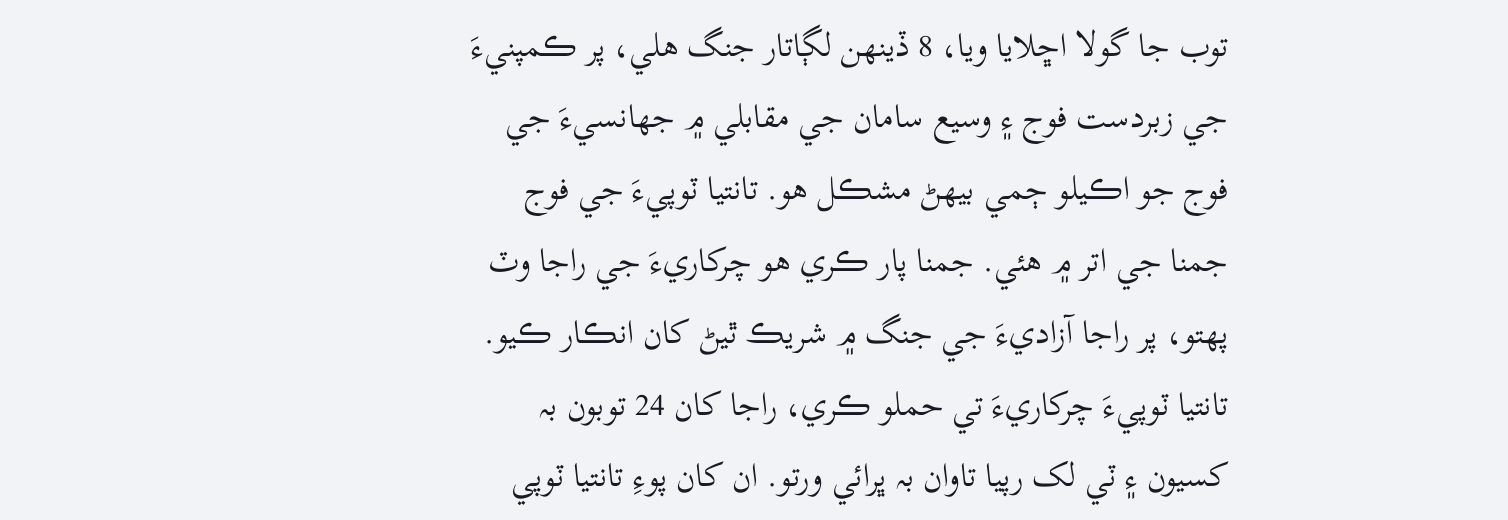توب جا گولا اڇلايا ويا، 8 ڏينهن لڳاتار جنگ هلي، پر ڪمپنيءَ جي زبردست فوج ۽ وسيع سامان جي مقابلي ۾ جهانسيءَ جي فوج جو اڪيلو ڄمي بيهڻ مشڪل هو. تانتيا ٽوپيءَ جي فوج جمنا جي اتر ۾ هئي. جمنا پار ڪري هو چرکاريءَ جي راجا وٽ پهتو، پر راجا آزاديءَ جي جنگ ۾ شريڪ ٿيڻ کان انڪار ڪيو. تانتيا ٽوپيءَ چرکاريءَ تي حملو ڪري، راجا کان 24 توبون بہ کسيون ۽ ٽي لک رپيا تاوان بہ ڀرائي ورتو. ان کان پوءِ تانتيا ٽوپي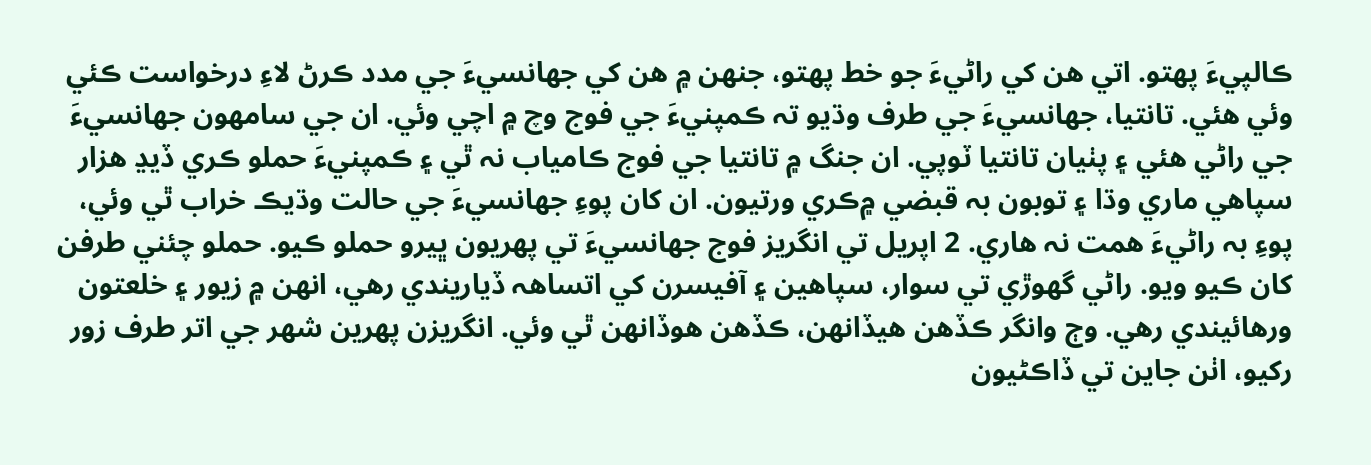ڪالپيءَ پهتو. اتي هن کي راڻيءَ جو خط پهتو، جنهن ۾ هن کي جهانسيءَ جي مدد ڪرڻ لاءِ درخواست ڪئي وئي هئي. تانتيا، جهانسيءَ جي طرف وڌيو تہ ڪمپنيءَ جي فوج وچ ۾ اچي وئي. ان جي سامهون جهانسيءَ جي راڻي هئي ۽ پٺيان تانتيا ٽوپي. ان جنگ ۾ تانتيا جي فوج ڪامياب نہ ٿي ۽ ڪمپنيءَ حملو ڪري ڏيڍ هزار سپاهي ماري وڌا ۽ توبون بہ قبضي ۾ڪري ورتيون. ان کان پوءِ جهانسيءَ جي حالت وڌيڪ خراب ٿي وئي، پوءِ بہ راڻيءَ همت نہ هاري. 2 اپريل تي انگريز فوج جهانسيءَ تي پهريون ڀيرو حملو ڪيو. حملو چئني طرفن کان ڪيو ويو. راڻي گهوڙي تي سوار، سپاهين ۽ آفيسرن کي اتساھہ ڏياريندي رهي، انهن ۾ زيور ۽ خلعتون ورهائيندي رهي. وڄ وانگر ڪڏهن هيڏانهن، ڪڏهن هوڏانهن ٿي وئي. انگريزن پهرين شھر جي اتر طرف زور رکيو، اٺن جاين تي ڏاڪڻيون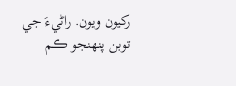رکيون ويون. راڻيءَ جي توبن پنهنجو ڪم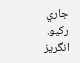جاري رکيو. انگريز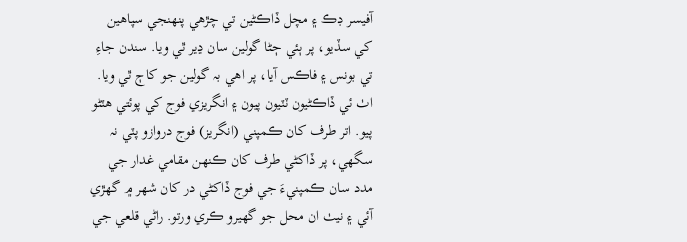آفيسر ڊڪ ۽ مچل ڏاڪڻين تي چڙهي پنھنجي سپاهين کي سڏيو، پر ٻئي ڄڻا گولين سان ڍير ٿي ويا. سندن جاءِ تي بونس ۽ فاڪس آيا، پر اهي بہ گولين جو کاڄ ٿي ويا. اٺ ئي ڏاڪڻيون ٽٽيون پيون ۽ انگريزي فوج کي پوئتي هٽڻو پيو. اتر طرف کان ڪمپني (انگريز) فوج دروازو پٽي نہ سگهي، پر ڏاکڻي طرف کان ڪنهن مقامي غدار جي مدد سان ڪمپنيءَ جي فوج ڏاکڻي در کان شھر ۾ گهڙي آئي ۽ نيٺ ان محل جو گهيرو ڪري ورتو. راڻي قلعي جي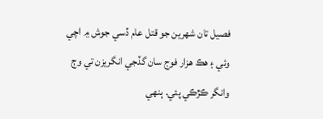فصيل تان شهرين جو قتل عام ڏسي جوش ۾ اچي وئي ۽ هڪ هزار فوج سان گڏجي انگريزن تي وڄ وانگر ڪڙڪي پئي. ٻنهي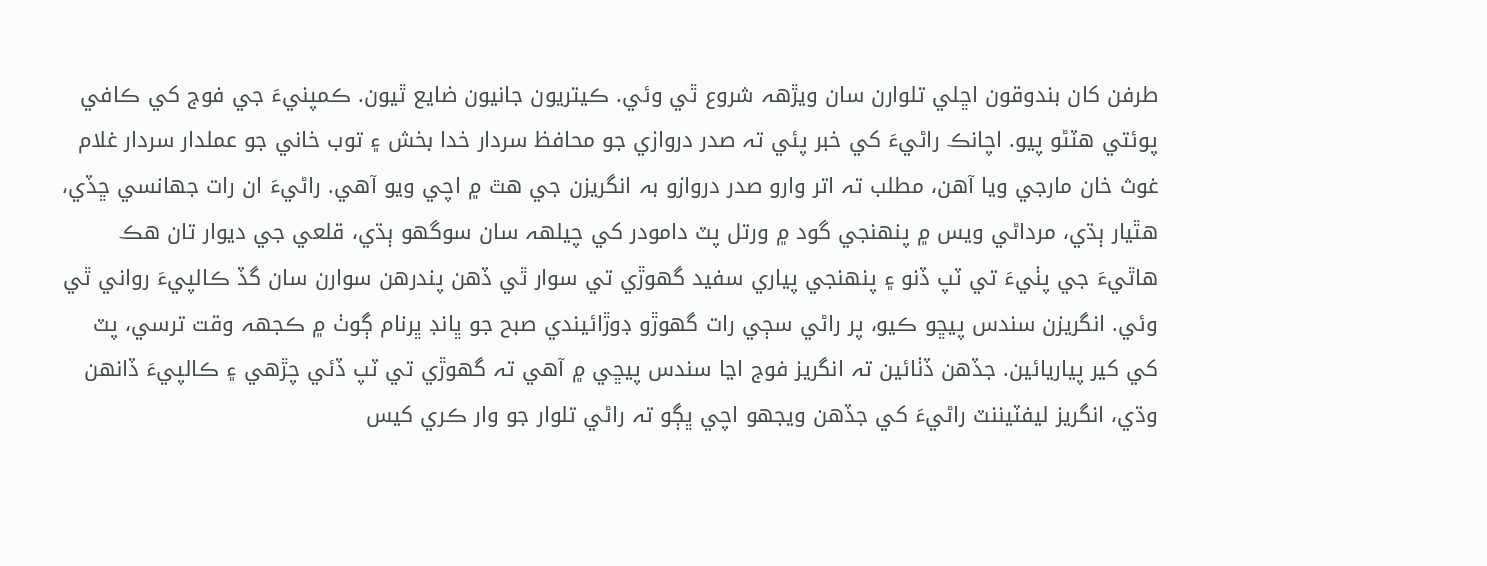طرفن کان بندوقون اڇلي تلوارن سان ويڙھہ شروع ٿي وئي. ڪيتريون جانيون ضايع ٿيون. ڪمپنيءَ جي فوج کي ڪافي پوئتي هٽڻو پيو. اچانڪ راڻيءَ کي خبر پئي تہ صدر دروازي جو محافظ سردار خدا بخش ۽ توب خاني جو عملدار سردار غلام غوث خان مارجي ويا آهن، مطلب تہ اتر وارو صدر دروازو بہ انگريزن جي هٿ ۾ اچي ويو آهي. راڻيءَ ان رات جهانسي ڇڏي، هٿيار ٻڌي، مرداڻي ويس ۾ پنھنجي گود ۾ ورتل پٽ دامودر کي چيلھہ سان سوگهو ٻڌي، قلعي جي ديوار تان هڪ هاٿيءَ جي پٺيءَ تي ٽپ ڏنو ۽ پنھنجي پياري سفيد گهوڙي تي سوار ٿي ڏهن پندرهن سوارن سان گڏ ڪالپيءَ رواني ٿي وئي. انگريزن سندس پيڇو ڪيو، پر راڻي سڄي رات گهوڙو ڊوڙائيندي صبح جو ڀانڊ ڀرنام ڳوٺ ۾ ڪجهہ وقت ترسي، پٽ کي کير پياريائين. جڏهن ڏٺائين تہ انگريز فوج اڃا سندس پيڇي ۾ آهي تہ گهوڙي تي ٽپ ڏئي چڙهي ۽ ڪالپيءَ ڏانهن وڌي، انگريز ليفٽيننٽ راڻيءَ کي جڏهن ويجهو اچي ڀڳو تہ راڻي تلوار جو وار ڪري کيس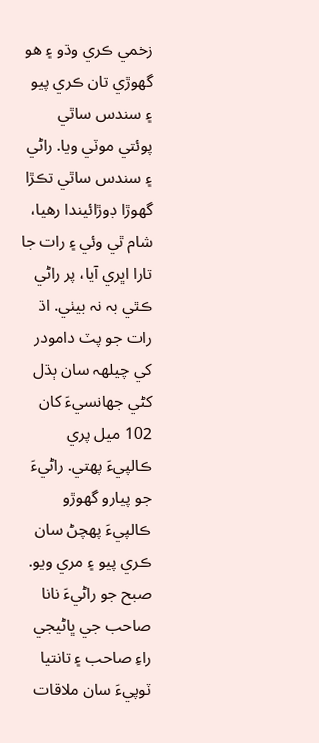زخمي ڪري وڌو ۽ هو گهوڙي تان ڪري پيو ۽ سندس ساٿي پوئتي موٽي ويا. راڻي ۽ سندس ساٿي تڪڙا گهوڙا ڊوڙائيندا رهيا، شام ٿي وئي ۽ رات جا تارا اڀري آيا، پر راڻي ڪٿي بہ نہ بيٺي. اڌ رات جو پٽ دامودر کي چيلھہ سان ٻڌل کڻي جهانسيءَ کان 102 ميل پري ڪالپيءَ پهتي. راڻيءَ جو پيارو گهوڙو ڪالپيءَ پهچڻ سان ڪري پيو ۽ مري ويو. صبح جو راڻيءَ نانا صاحب جي ڀاڻيجي راءِ صاحب ۽ تانتيا ٽوپيءَ سان ملاقات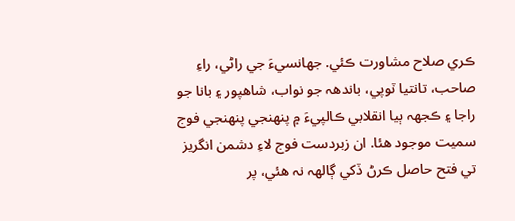ڪري صلاح مشاورت ڪئي. جهانسيءَ جي راڻي، راءِ صاحب، تانتيا ٽوپي، باندھہ جو نواب، شاهپور ۽ بانا جو راجا ۽ ڪجهہ ٻيا انقلابي ڪالپيءَ ۾ پنھنجي پنھنجي فوج سميت موجود هئا. ان زبردست فوج لاءِ دشمن انگريز تي فتح حاصل ڪرڻ ڏکي ڳالھہ نہ هئي، پر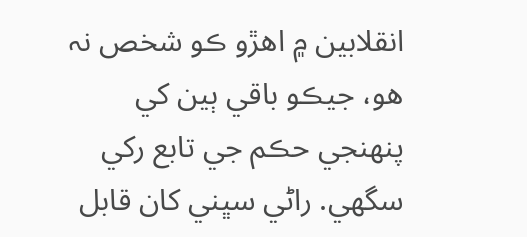انقلابين ۾ اهڙو ڪو شخص نہ هو، جيڪو باقي ٻين کي پنھنجي حڪم جي تابع رکي سگهي. راڻي سڀني کان قابل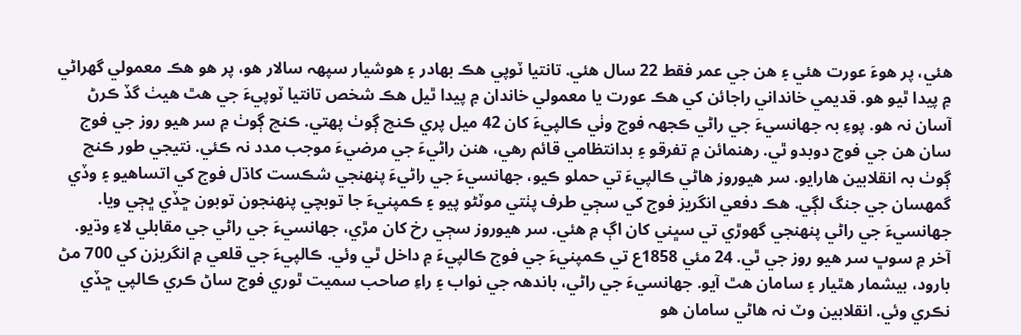هئي، پر هوءَ عورت هئي ۽ هن جي عمر فقط 22 سال هئي. تانتيا ٽوپي هڪ بھادر ۽ هوشيار سپھہ سالار هو، پر هو هڪ معمولي گهراڻي ۾ پيدا ٿيو هو. قديمي خانداني راجائن کي هڪ عورت يا معمولي خاندان ۾ پيدا ٿيل هڪ شخص تانتيا ٽوپيءَ جي هٿ هيٺ گڏ ڪرڻ آسان نہ هو. پوءِ بہ جهانسيءَ جي راڻي ڪجهہ فوج وٺي ڪالپيءَ کان 42 ميل پري ڪنچ ڳوٺ پهتي. ڪنچ ڳوٺ ۾ سر هيو روز جي فوج سان هن جي فوج دوبدو ٿي. رهنمائن ۾ تفرقو ۽ بدانتظامي قائم رهي، هنن راڻيءَ جي مرضيءَ موجب مدد نہ ڪئي. نتيجي طور ڪنچ ڳوٺ بہ انقلابين هارايو. سر هيوروز هاڻي ڪالپيءَ تي حملو ڪيو، جهانسيءَ جي راڻيءَ پنھنجي شڪست کاڌل فوج کي اتساهيو ۽ وڏي گمهسان جي جنگ لڳي. هڪ دفعي انگريز فوج کي سڄي طرف پٺتي موٽڻو پيو ۽ ڪمپنيءَ جا توبچي پنهنجون توبون ڇڏي ڀڄي ويا. جهانسيءَ جي راڻي پنھنجي گهوڙي تي سڀني کان اڳ ۾ هئي. سر هيوروز سڄي رخ کان مڙي، جهانسيءَ جي راڻي جي مقابلي لاءِ وڌيو. آخر ۾ سوڀ سر هيو روز جي ٿي. 24 مئي 1858ع تي ڪمپنيءَ جي فوج ڪالپيءَ ۾ داخل ٿي وئي. ڪالپيءَ جي قلعي ۾ انگريزن کي 700 مڻ بارود، بيشمار هٿيار ۽ سامان هٿ آيو. جهانسيءَ جي راڻي، باندھہ جي نواب ۽ راءِ صاحب سميت ٿوري فوج ساڻ ڪري ڪالپي ڇڏي نڪري وئي. انقلابين وٽ نہ هاڻي سامان هو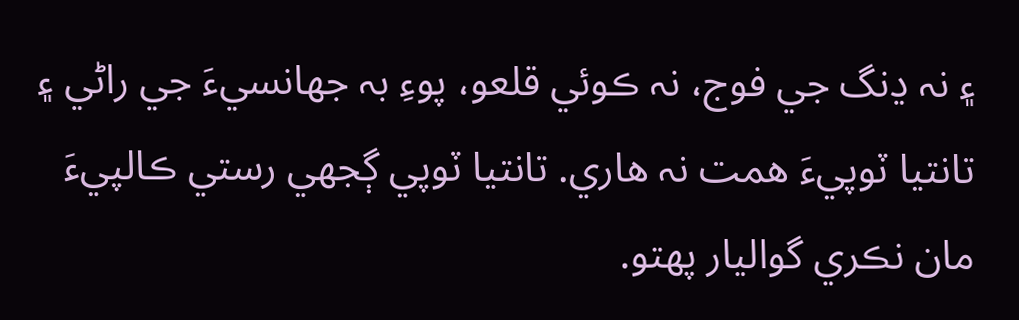۽ نہ ڍنگ جي فوج، نہ ڪوئي قلعو، پوءِ بہ جهانسيءَ جي راڻي ۽ تانتيا ٽوپيءَ همت نہ هاري. تانتيا ٽوپي ڳجهي رستي ڪالپيءَ مان نڪري گواليار پهتو.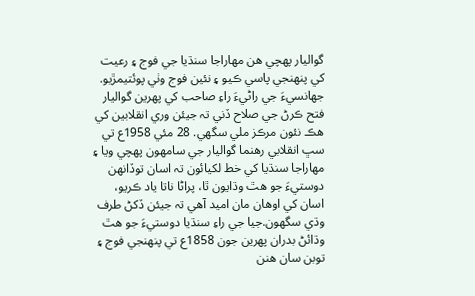گواليار پهچي هن مهاراجا سنڌيا جي فوج ۽ رعيت کي پنھنجي پاسي ڪيو ۽ نئين فوج وٺي پوئتيمڙيو. جهانسيءَ جي راڻيءَ راءِ صاحب کي پهرين گواليار فتح ڪرڻ جي صلاح ڏني تہ جيئن وري انقلابين کي هڪ نئون مرڪز ملي سگهي. 28 مئي 1958ع تي سڀ انقلابي رهنما گواليار جي سامهون پهچي ويا ۽ مهاراجا سنڌيا کي خط لکيائون تہ اسان توڏانهن دوستيءَ جو هٿ وڌايون ٿا، پراڻا ناتا ياد ڪريو، اسان کي اوهان مان اميد آهي تہ جيئن ڏکڻ طرف وڌي سگهون.جيا جي راءِ سنڌيا دوستيءَ جو هٿ وڌائڻ بدران پهرين جون 1858ع تي پنھنجي فوج ۽ توبن سان هنن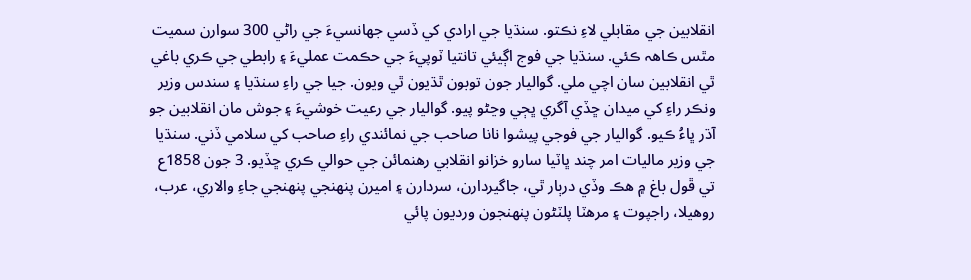انقلابين جي مقابلي لاءِ نڪتو. سنڌيا جي ارادي کي ڏسي جهانسيءَ جي راڻي 300 سوارن سميت مٿس ڪاھہ ڪئي. سنڌيا جي فوج اڳيئي تانتيا ٽوپيءَ جي حڪمت عمليءَ ۽ رابطي جي ڪري باغي ٿي انقلابين سان اچي ملي. گواليار جون توبون ٿڌيون ٿي ويون. جيا جي راءِ سنڌيا ۽ سندس وزير ونڪر راءِ کي ميدان ڇڏي آگري ڀڄي وڃڻو پيو. گواليار جي رعيت خوشيءَ ۽ جوش مان انقلابين جو آڌر ڀاءُ ڪيو. گواليار جي فوجي پيشوا نانا صاحب جي نمائندي راءِ صاحب کي سلامي ڏني. سنڌيا جي وزير ماليات امر چند ڀاٽيا سارو خزانو انقلابي رهنمائن جي حوالي ڪري ڇڏيو. 3 جون 1858ع تي ڦول باغ ۾ هڪ وڏي درٻار ٿي، جاگيردارن، سردارن ۽ اميرن پنھنجي پنھنجي جاءِ والاري، عرب، روهيلا، راجپوت ۽ مرهٽا پلٽڻون پنهنجون ورديون پائي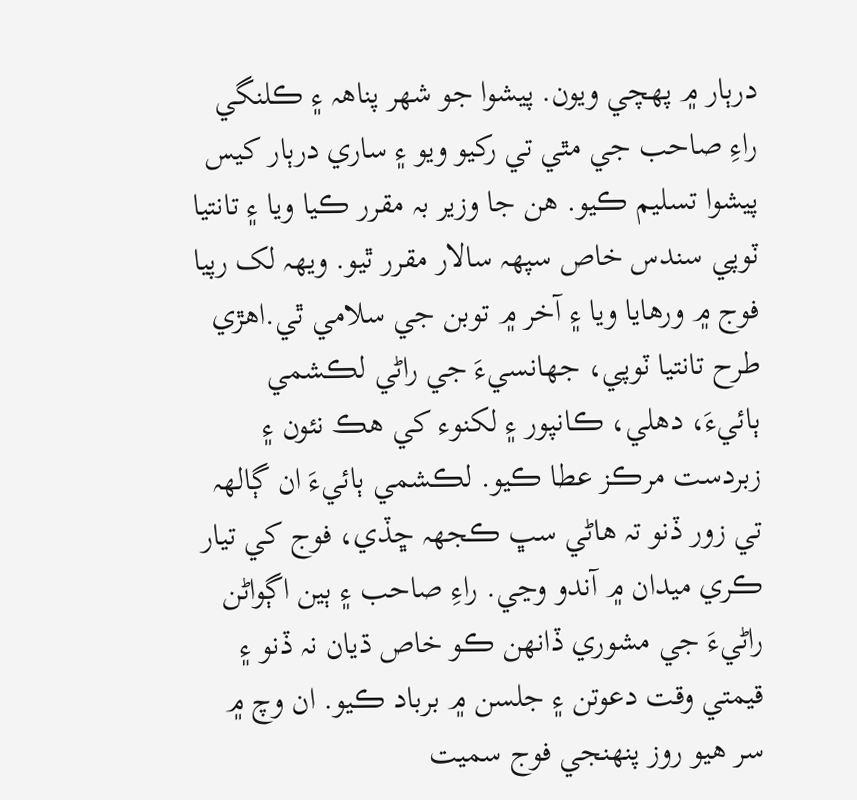درٻار ۾ پهچي ويون. پيشوا جو شھر پناھہ ۽ ڪلنگي راءِ صاحب جي مٿي تي رکيو ويو ۽ ساري درٻار کيس پيشوا تسليم ڪيو. هن جا وزير بہ مقرر ڪيا ويا ۽ تانتيا ٽوپي سندس خاص سپھہ سالار مقرر ٿيو. ويھہ لک رپيا فوج ۾ ورهايا ويا ۽ آخر ۾ توبن جي سلامي ٿي.اهڙي طرح تانتيا ٽوپي، جهانسيءَ جي راڻي لڪشمي ٻائيءَ، دهلي، ڪانپور ۽ لکنوء کي هڪ نئون ۽ زبردست مرڪز عطا ڪيو. لڪشمي ٻائيءَ ان ڳالھہ تي زور ڏنو تہ هاڻي سڀ ڪجهہ ڇڏي، فوج کي تيار ڪري ميدان ۾ آندو وڃي. راءِ صاحب ۽ ٻين اڳواڻن راڻيءَ جي مشوري ڏانهن ڪو خاص ڌيان نہ ڏنو ۽ قيمتي وقت دعوتن ۽ جلسن ۾ برباد ڪيو. ان وچ ۾ سر هيو روز پنھنجي فوج سميت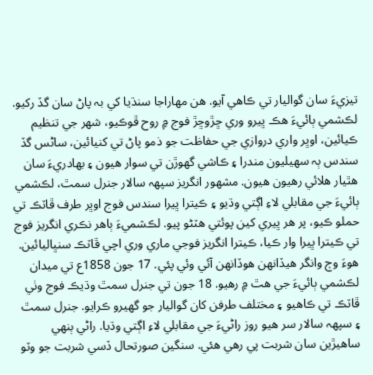تيزيءَ سان گواليار تي ڪاهي آيو. هن مهاراجا سنڌيا کي بہ پاڻ سان گڏ رکيو. لڪشمي ٻائيءَ هڪ ڀيرو وري ڇڙوڇڙ فوج ۾ روح ڦوڪيو، شھر جي تنظيم ڪيائين، اوڀر واري دروازي جي حفاظت جو ذمو پاڻ تي کنيائين، ساڻس گڏ سندس ٻہ سهيليون مندرا ۽ ڪاشي گهوڙن تي سوار هيون ۽ بهادريءَ سان هٿيار هلائي رهيون هيون. مشھور انگريز سپھہ سالار جنرل سمٿ، لڪشمي ٻائيءَ جي مقابلي لاءِ اڳتي وڌيو ۽ ڪيترا ڀيرا سندس فوج اوڀر طرف ڦاٽڪ تي حملو ڪيو، پر هر ڀيري کين پوئتي هٽڻو پيو. لڪشميءَ ٻاهر نڪري انگريز فوج تي ڪيترا ڀيرا وار ڪيا، ڪيترا انگريز فوجي ماري وري اچي ڦاٽڪ سنڀاليائين. هوءَ وڄ وانگر هيڏانهن هوڏانهن آئي وئي پئي. 17 جون 1858ع تي ميدان لڪشمي ٻائيءَ جي هٿ ۾ رهيو. 18 جون تي جنرل سمٿ وڌيڪ فوج وٺي ڦاٽڪ تي ڪاهيو ۽ مختلف طرفن کان گواليار جو گهيرو ڪرايو. جنرل سمٿ ۽ سپھہ سالار سر هيو روز راڻيءَ جي مقابلي لاءِ اڳتي وڌيا. راڻي ٻنهي ساهيڙين سان شربت پي رهي هئي. سنگين صورتحال ڏسي شربت جو وٽو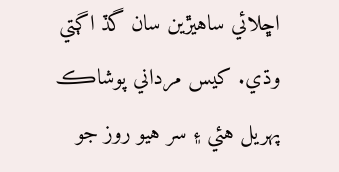اڇلائي ساهيڙين سان گڏ اڳتي وڌي. کيس مرداني پوشاڪ پهريل هئي ۽ سر هيو روز جو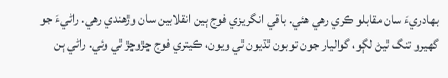بهادريءَ سان مقابلو ڪري رهي هئي. باقي انگريزي فوج ٻين انقلابين سان وڙهندي رهي. راڻيءَ جو گهيرو تنگ ٿيڻ لڳو، گواليار جون توبون ٿڌيون ٿي ويون، ڪيتري فوج ڇڙوڇڙ ٿي وئي. راڻي ٻن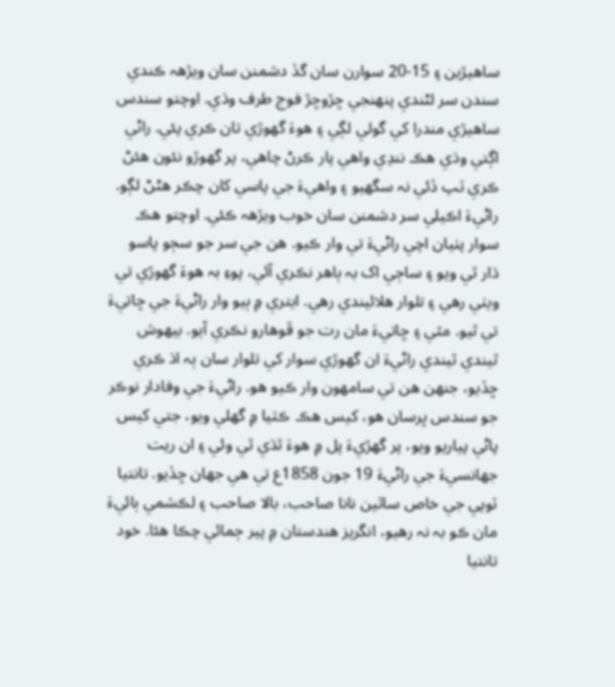ساهيڙين ۽ 15-20 سوارن سان گڏ دشمنن سان ويڙھہ ڪندي سندن سر لڻندي پنھنجي ڇڙوڇڙ فوج طرف وڌي. اوچتو سندس ساهيڙي مندرا کي گولي لڳي ۽ هوءَ گهوڙي تان ڪري پئي. راڻي اڳتي وڌي هڪ ننڍي واهي پار ڪرڻ چاهي، پر گهوڙو نئون هئڻ ڪري ٽپ ڏئي نہ سگهيو ۽ واهيءَ جي پاسي کان چڪر هڻڻ لڳو. راڻيءَ اڪيلي سر دشمنن سان خوب ويڙھہ ڪئي. اوچتو هڪ سوار پٺيان اچي راڻيءَ تي وار ڪيو. هن جي سر جو سڄو پاسو ڌار ٿي ويو ۽ ساڄي اک بہ ٻاهر نڪري آئي، پوءِ بہ هوءَ گهوڙي تي ويٺي رهي ۽ تلوار هلائيندي رهي. ايتري ۾ ٻيو وار راڻيءَ جي ڇاتيءَ تي ٿيو. مٿي ۽ ڇاتيءَ مان رت جو ڦوهارو نڪري آيو. بيهوش ٿيندي ٿيندي راڻيءَ ان گهوڙي سوار کي تلوار سان ٻہ اڌ ڪري ڇڏيو، جنهن هن تي سامهون وار ڪيو هو. راڻيءَ جي وفادار نوڪر جو سندس ڀرسان هو، کيس هڪ ڪٽيا ۾ گهلي ويو، جتي کيس پاڻي پياريو ويو، پر گهڙيءَ پل ۾ هوءَ ٿڌي ٿي وئي ۽ ان ريت جهانسيءَ جي راڻيءَ 19 جون 1858ع تي هي جھان ڇڏيو. تانتيا ٽوپي جي خاص ساٿين نانا صاحب، بالا صاحب ۽ لڪشمي ٻائيءَ مان ڪو بہ نہ رهيو، انگريز هندستان ۾ پير ڄمائي چڪا هئا. خود تانتيا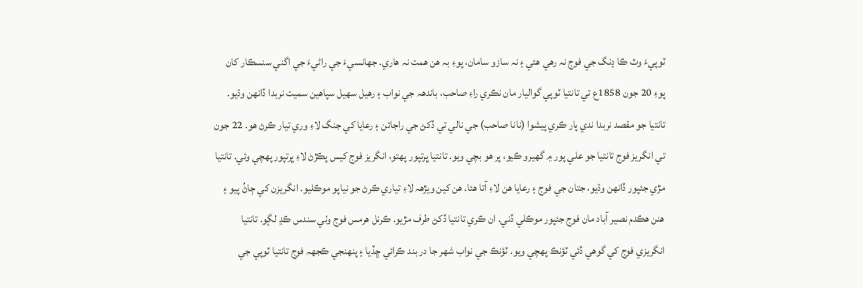ٽوپيءَ وٽ ڪا ڍنگ جي فوج نہ رهي هئي ۽ نہ سازو سامان، پوءِ بہ هن همت نہ هاري. جهانسيءَ جي راڻيءَ جي اگني سنسڪار کان پوءِ 20 جون 1858ع تي تانتيا ٽوپي گواليار مان نڪري راءِ صاحب، باندھہ جي نواب ۽ رهيل سھيل سپاهين سميت نربدا ڏانهن وڌيو. تانتيا جو مقصد نربدا ندي پار ڪري پيشوا (نانا صاحب) جي نالي تي ڏکڻ جي راجائن ۽ رعايا کي جنگ لاءِ وري تيار ڪرڻ هو. 22 جون تي انگريز فوج تانتيا جو علي پور ۾ گهيرو ڪيو، پر هو بچي ويو. تانتيا ڀرتپور پهتو، انگريز فوج کيس پڪڙڻ لاءِ ڀرتپور پهچي وئي. تانتيا مڙي جئپور ڏانهن وڌيو، جتان جي فوج ۽ رعايا هن لاءِ آتا هئا. هن کين ويڙھہ لاءِ تياري ڪرڻ جو نياپو موڪليو. انگريزن کي ڄاڻُ پيو ۽ هنن هڪدم نصير آباد مان فوج جئپور موڪلي ڏني. ان ڪري تانتيا ڏکڻ طرف مڙيو. ڪرنل هرمس فوج وٺي سندس ڪڍ لڳو. تانتيا انگريزي فوج کي گوهي ڏئي ٽؤنڪ پهچي ويو. ٽؤنڪ جي نواب شھر جا در بند ڪرائي ڇڏيا ۽ پنھنجي ڪجهہ فوج تانتيا ٽوپي جي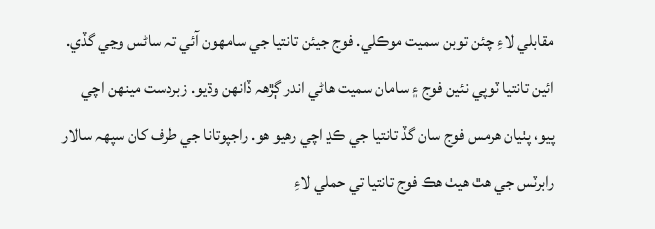مقابلي لاءِ چئن توبن سميت موڪلي. فوج جيئن تانتيا جي سامهون آئي تہ ساڻس وڃي گڏي. ائين تانتيا ٽوپي نئين فوج ۽ سامان سميت هاڻي اندر ڳڙھہ ڏانهن وڌيو. زبردست مينهن اچي پيو، پٺيان هرمس فوج سان گڏ تانتيا جي ڪڍ اچي رهيو هو. راجپوتانا جي طرف کان سپھہ سالار رابرٽس جي هٿ هيٺ هڪ فوج تانتيا تي حملي لاءِ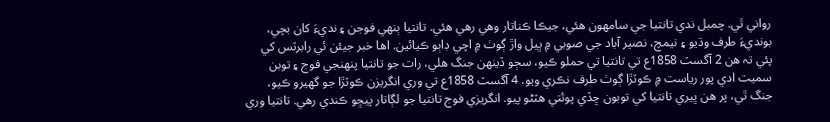رواني ٿي. چمبل ندي تانتيا جي سامهون هئي، جيڪا ڪناتار وهي رهي هئي. تانتيا ٻنهي فوجن ۽ نديءَ کان بچي، بونديءَ طرف وڌيو ۽ نيمچ، نصير آباد جي صوبي ۾ ڀيل واڙ ڳوٺ ۾ اچي ڊاٻو ڪيائين. اها خبر جيئن ئي رابرٽس کي پئي تہ هن 2 آگسٽ 1858ع تي تانتيا تي حملو ڪيو، سڄو ڏينهن جنگ هلي، رات جو تانتيا پنھنجي فوج ۽ توبن سميت ادي پور رياست ۾ ڪوٽڙا ڳوٺ طرف نڪري ويو. 4 آگسٽ 1858ع تي وري انگريزن ڪوٽڙا جو گهيرو ڪيو، جنگ ٿي، پر هن ڀيري تانتيا کي توبون ڇڏي پوئتي هٽڻو پيو. انگريزي فوج تانتيا جو لڳاتار پيڇو ڪندي رهي. تانتيا وري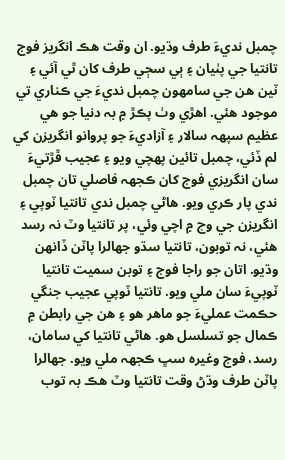چمبل نديءَ طرف وڌيو. ان وقت هڪ انگريز فوج تانتيا جي پٺيان ۽ ٻي سڄي طرف کان ٿي آئي ۽ ٽين هن جي سامهون چمبل نديءَ جي ڪناري تي موجود هئي. اهڙي وٺ پڪڙ ۾ بہ دنيا جو هي عظيم سپھہ سالار ۽ آزاديءَ جو پروانو انگريزن کي لم ڏئي، چمبل تائين پهچي ويو ۽ عجيب ڦڙتيءَ سان انگريزي فوج کان ڪجهہ فاصلي تان چمبل ندي پار ڪري ويو. هاڻي چمبل ندي تانتيا ٽوپي ۽ انگريزن جي وچ ۾ اچي وئي، پر تانتيا وٽ نہ رسد هئي، نہ توبون، تانتيا سڌو جهالرا پاٽن ڏانهن وڌيو. اتان جو راجا فوج ۽ توبن سميت تانتيا ٽوپيءَ سان ملي ويو. تانتيا ٽوپي عجيب جنگي حڪمت عمليءَ جو ماهر هو ۽ هن جي رابطن ۾ ڪمال جو تسلسل هو. هاڻي تانتيا کي سامان، رسد، فوج وغيرہ سڀ ڪجهہ ملي ويو. جهالرا پاٽن طرف وڌڻ وقت تانتيا وٽ هڪ بہ توب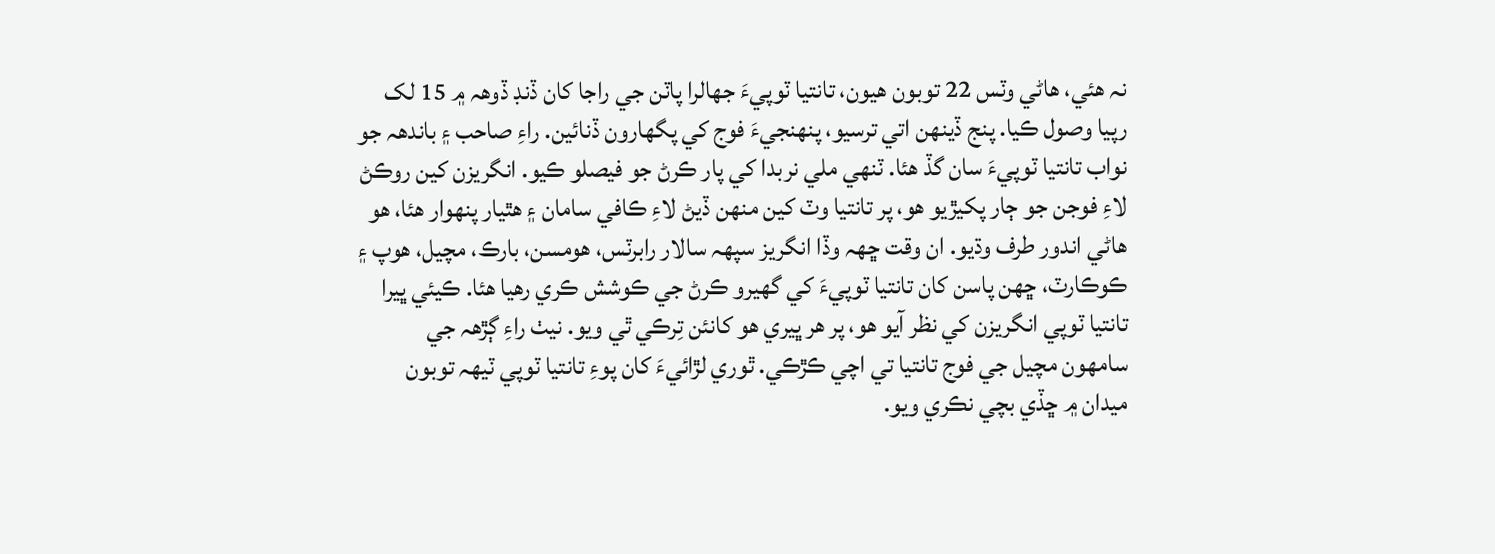نہ هئي، هاڻي وٽس 22 توبون هيون، تانتيا ٽوپيءَ جهالرا پاٽن جي راجا کان ڏنڊ ڏوھہ ۾ 15 لک رپيا وصول ڪيا. پنج ڏينهن اتي ترسيو، پنهنجيءَ فوج کي پگهارون ڏنائين. راءِ صاحب ۽ باندھہ جو نواب تانتيا ٽوپيءَ سان گڏ هئا. ٽنهي ملي نربدا کي پار ڪرڻ جو فيصلو ڪيو. انگريزن کين روڪڻ لاءِ فوجن جو ڄار پکيڙيو هو، پر تانتيا وٽ کين منهن ڏيڻ لاءِ ڪافي سامان ۽ هٿيار پنهوار هئا، هو هاڻي اندور طرف وڌيو. ان وقت ڇھہ وڏا انگريز سپھہ سالار رابرٽس، هومسن، بارڪ، مچيل، هوپ ۽ ڪوڪارٽ، ڇھن پاسن کان تانتيا ٽوپيءَ کي گهيرو ڪرڻ جي ڪوشش ڪري رهيا هئا. ڪيئي ڀيرا تانتيا ٽوپي انگريزن کي نظر آيو هو، پر هر ڀيري هو کانئن تِرڪي ٿي ويو. نيٺ راءِ ڳڙھہ جي سامهون مچيل جي فوج تانتيا تي اچي ڪڙڪي. ٿوري لڙائيءَ کان پوءِ تانتيا ٽوپي ٽيھہ توبون ميدان ۾ ڇڏي بچي نڪري ويو.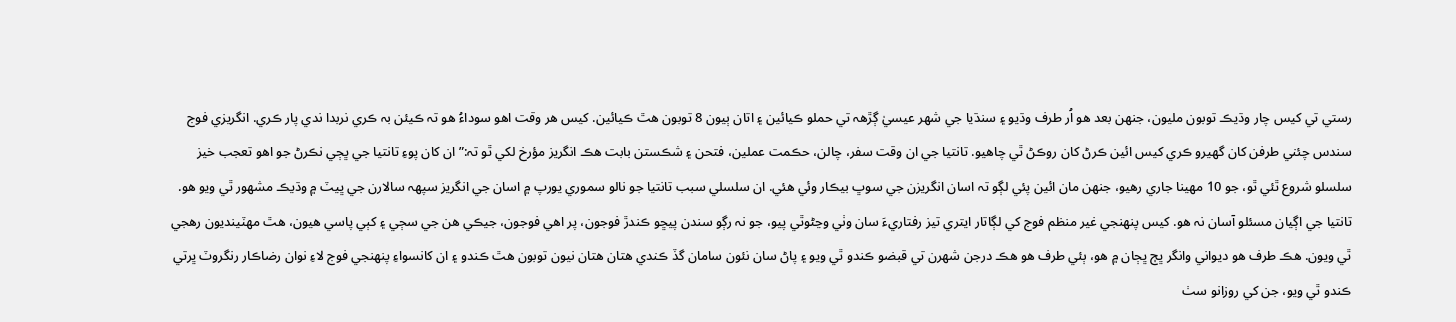رستي تي کيس چار وڌيڪ توبون مليون، جنهن بعد هو اُر طرف وڌيو ۽ سنڌيا جي شھر عيسيٰ ڳڙھہ تي حملو ڪيائين ۽ اتان ٻيون 8 توبون هٿ ڪيائين. کيس هر وقت اهو سوداءُ هو تہ ڪيئن بہ ڪري نربدا ندي پار ڪري. انگريزي فوج سندس چئني طرفن کان گهيرو ڪري کيس ائين ڪرڻ کان روڪڻ ٿي چاهيو. تانتيا جي ان وقت سفر، چالن، حڪمت عملين، فتحن ۽ شڪستن بابت هڪ انگريز مؤرخ لکي ٿو تہ:”ان کان پوءِ تانتيا جي ڀڄي نڪرڻ جو اهو تعجب خيز سلسلو شروع ٿئي ٿو، جو 10 مهينا جاري رهيو، جنهن مان ائين پئي لڳو تہ اسان انگريزن جي سوڀ بيڪار وئي هئي. ان سلسلي سبب تانتيا جو نالو سموري يورپ ۾ اسان جي انگريز سپھہ سالارن جي ڀيٽ ۾ وڌيڪ مشھور ٿي ويو هو. تانتيا جي اڳيان مسئلو آسان نہ هو. کيس پنھنجي غير منظم فوج کي لڳاتار ايتري تيز رفتاريءَ سان وٺي وڃڻوٿي پيو، جو نہ رڳو سندن پيڇو ڪندڙ فوجون، پر اهي فوجون، جيڪي هن جي سڄي ۽ کٻي پاسي هيون، هٿ مهٽينديون رهجي ٿي ويون. هڪ طرف هو ديواني وانگر ڀڄ ڀڄان ۾ هو، ٻئي طرف هو هڪ درجن شهرن تي قبضو ڪندو ٿي ويو ۽ پاڻ سان نئون سامان گڏ ڪندي هتان هتان نيون توبون هٿ ڪندو ۽ ان کانسواءِ پنھنجي فوج لاءِ نوان رضاڪار رنگروٽ ڀرتي ڪندو ٿي ويو، جن کي روزانو سٺ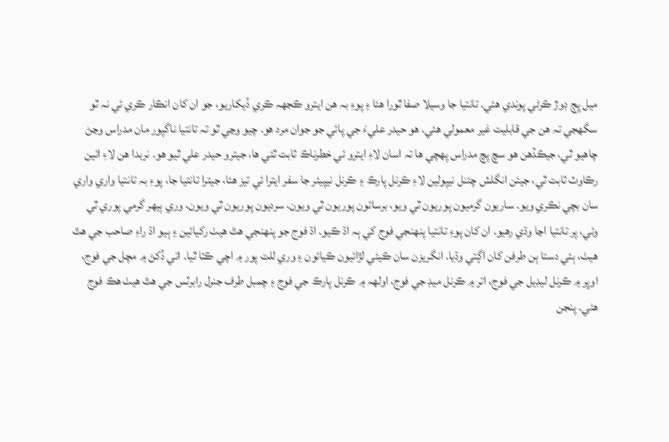ميل ڀڄ ڊوڙ ڪرڻي پوندي هئي. تانتيا جا وسيلا صفا ٿورا هئا ۽ پوءِ بہ هن ايترو ڪجهہ ڪري ڏيکاريو، جو ان کان انڪار ڪري ئي نہ ٿو سگهجي تہ هن جي قابليت غير معمولي هئي. هو حيدر عليءَ جي پائي جو جوان مرد هو. چيو وڃي ٿو تہ تانتيا ناگپور مان مدراس وڃڻ چاهيو ٿي، جيڪڏهن هو سچ پچ مدراس پهچي ها تہ اسان لاءِ ايترو ئي خطرناڪ ثابت ٿئي ها، جيترو حيدر علي ٿيو هو. نربدا هن لاءِ ائين رڪاوٽ ثابت ٿي، جيئن انگلش چئنل نيپولين لاءِ ڪرنل پارڪ ۽ ڪرنل نيپيئر جا سفر ايترا ئي تيز هئا، جيترا تانتيا جا، پوءِ بہ تانتيا واري واري سان بچي نڪري ويو. ساريون گرميون پوريون ٿي ويو، برساتون پوريون ٿي ويون، سرديون پوريون ٿي ويون، وري ٻيهر گرمي پوري ٿي وئي، پر تانتيا اڃا وڌي رهيو. ان کان پوءِ تانتيا پنھنجي فوج کي ٻہ اڌ ڪيو. اڌ فوج جو پنھنجي هٿ هيٺ رکيائين ۽ ٻيو اڌ راءِ صاحب جي هٿ هيٺ، ٻئي دستا ٻن طرفن کان اڳتي وڌيا. انگريزن سان ڪيئي لڙائيون ڪيائون ۽ وري للت پور ۾ اچي ڪٺا ٿيا. اتي ڏکڻ ۾ مچل جي فوج، اوڀر ۾ ڪرنل ليڊيل جي فوج، اتر ۾ ڪرنل ميڊ جي فوج، اولھہ ۾ ڪرنل پارڪ جي فوج ۽ چمبل طرف جنرل رابرٽس جي هٿ هيٺ هڪ فوج هئي. پنجن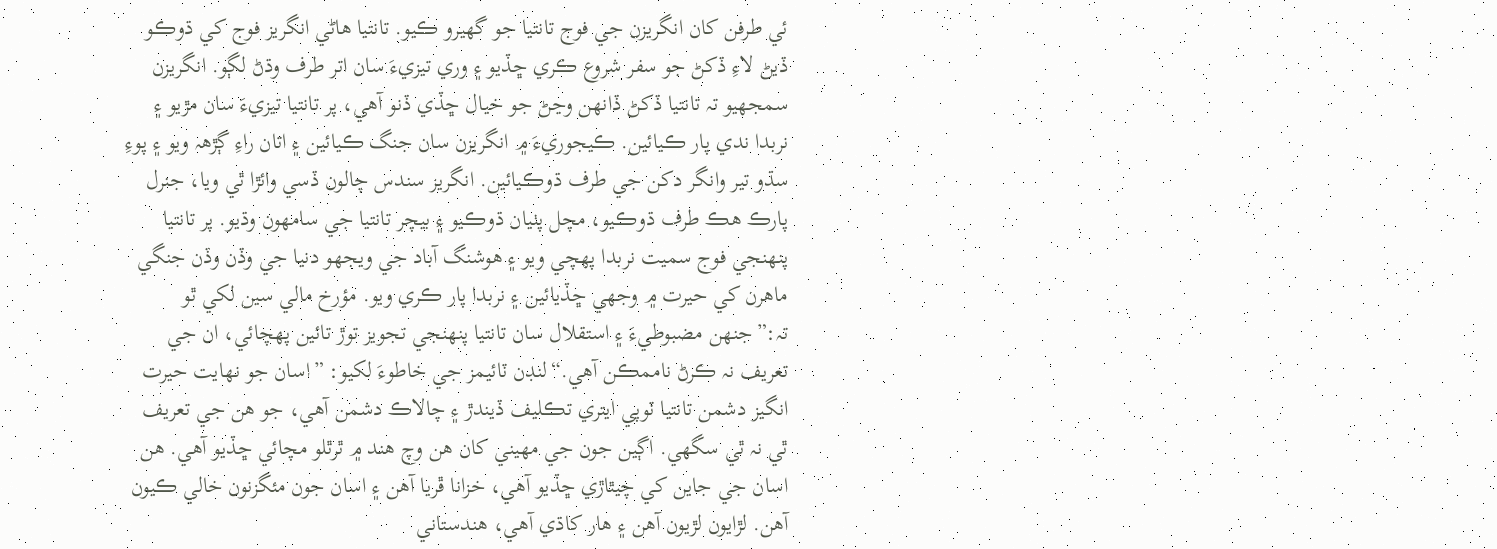ئي طرفن کان انگريزن جي فوج تانتيا جو گهيرو ڪيو. تانتيا هاڻي انگريز فوج کي ڌوڪو ڏيڻ لاءِ ڏکڻ جو سفر شروع ڪري ڇڏيو ۽ وري تيزيءَ سان اتر طرف وڌڻ لڳو. انگريزن سمجهيو تہ تانتيا ڏکڻ ڏانهن وڃڻ جو خيال ڇڏي ڏنو آهي، پر تانتيا تيزيءَ سان مڙيو ۽ نربدا ندي پار ڪيائين. ڪيجوريءَ ۾ انگريزن سان جنگ ڪيائين ۽ اتان راءِ ڳڙھہ ويو ۽ پوءِ سڌو تير وانگر دکن جي طرف ڌوڪيائين. انگريز سندس چالون ڏسي وائڙا ٿي ويا، جنرل پارڪ هڪ طرف ڌوڪيو، مچل پٺيان ڌوڪيو ۽ بيچر تانتيا جي سامهون وڌيو. پر تانتيا پنھنجي فوج سميت نربدا پهچي ويو ۽ هوشنگ آباد جي ويجهو دنيا جي وڏن وڏن جنگي ماهرن کي حيرت ۾ وجهي ڇڏيائين ۽ نربدا پار ڪري ويو. مؤرخ مالي سين لکي ٿو تہ:”جنهن مضبوطيءَ ۽ استقلال سان تانتيا پنھنجي تجويز توڙ تائين پهچائي، ان جي تعريف نہ ڪرڻ ناممڪن آهي.“لنڊن ٽائيمز جي خاطوءَ لکيو: ”اسان جو نهايت حيرت انگيز دشمن تانتيا ٽوپي ايتري تڪليف ڏيندڙ ۽ چالاڪ دشمن آهي، جو هن جي تعريف ٿي نہ ٿي سگهي. اڳين جون جي مهيني کان هن وچ هند ۾ ٿرٿلو مچائي ڇڏيو آهي. هن اسان جي جاين کي چيٿاڙي ڇڏيو آهي، خزانا ڦريا آهن ۽ اسان جون مئگزنون خالي ڪيون آهن. لڙايون لڙيون آهن ۽ هار کاڌي آهي، هندستاني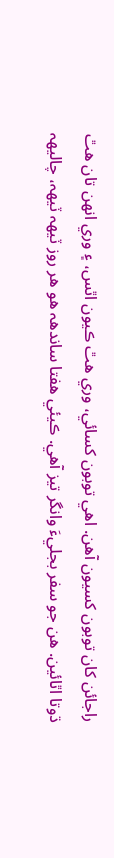راجائن کان توبون کسيون آهن. اهي توبون کسائي، وري هٿ ڪيون اٿس، ۽ وري انهن تان هٿ ڌوتا اٿائين. هن جو سفر بجليءَ وانگر تيز آهي. ڪيئي هفتا ساندھہ هو هر روز ٽيھہ ٽيھہ، چاليھہ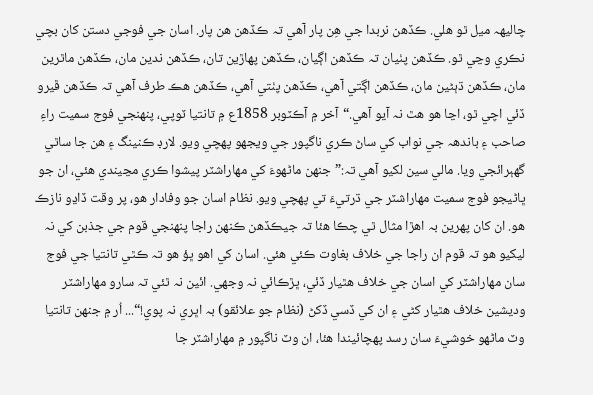چاليھہ ميل ٿو هلي. ڪڏهن نربدا جي هِن پار آهي تہ ڪڏهن هن پار. اسان جي فوجي دستن کان بچي نڪري وڃي ٿو. ڪڏهن پٺيان تہ ڪڏهن اڳيان، ڪڏهن پهاڙين تان، ڪڏهن ندين مان، ڪڏهن ماٿرين مان، ڪڏهن ڌٻڻين مان، ڪڏهن اڳتي آهي، ڪڏهن پٺتي آهي، ڪڏهن هڪ طرف آهي تہ ڪڏهن ڦيرو ڏئي اچي ٿو، اڃا هو هٿ نہ آيو آهي.“آخر ۾ آڪٽوبر 1858ع ۾ تانتيا ٽوپي، پنھنجي فوج سميت راءِ صاحب ۽ باندھہ جي نواب کي ساڻ ڪري ناگپور جي ويجهو پهچي ويو. لارڊ ڪنينگ ۽ هن جا ساٿي گهٻرائجي ويا. مالي سين لکيو آهي تہ:”جنهن ماڻهوءَ کي مهاراشٽر پيشوا ڪري مڃيندي هئي، ان جو ڀاڻيجو فوج سميت مهاراشٽر جي ڌرتيءَ تي پهچي ويو. نظام اسان جو وفادار هو، پر وقت ڏاڍو نازڪ هو. ان کان پهرين بہ اهڙا مثال ٿي چڪا هئا تہ جيڪڏهن ڪنهن راجا پنھنجي قوم جي جذبن کي نہ ليکيو هو تہ قوم ان راجا جي خلاف بغاوت ڪئي هئي. اسان کي اهو ڀؤ هو تہ ڪٿي تانتيا جي فوج سان مهاراشٽر کي اسان جي خلاف هٿيار ڏئي، ڀڙڪائي نہ وجهي. ائين نہ ٿئي تہ سارو مهاراشٽر وديشين خلاف هٿيار کڻي ۽ ان کي ڏسي ڏکڻ (نظام جو علائقو) بہ اڀري نہ پوي!“... اُر ۾ جنهن تانتيا وٽ ماڻهو خوشيءَ سان رسد پهچائيندا هئا، ان وٽ ناگپور ۾ مهاراشٽر جا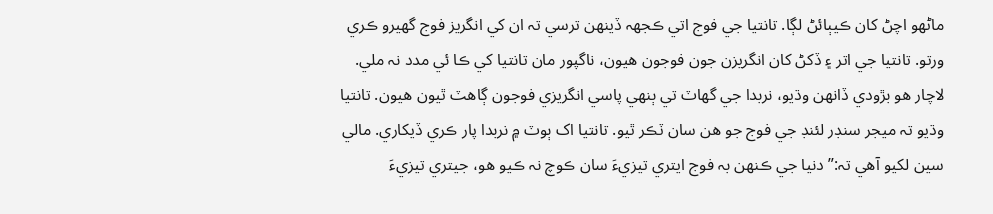ماڻهو اچڻ کان ڪيٻائڻ لڳا. تانتيا جي فوج اتي ڪجهہ ڏينهن ترسي تہ ان کي انگريز فوج گهيرو ڪري ورتو. تانتيا جي اتر ۽ ڏکڻ کان انگريزن جون فوجون هيون، ناگپور مان تانتيا کي ڪا ئي مدد نہ ملي. لاچار هو بڙودي ڏانهن وڌيو، نربدا جي گهاٽ تي ٻنهي پاسي انگريزي فوجون ڳاهٽ ٿيون هيون. تانتيا وڌيو تہ ميجر سنڊر لئنڊ جي فوج جو هن سان ٽڪر ٿيو. تانتيا اک ٻوٽ ۾ نربدا پار ڪري ڏيکاري. مالي سين لکيو آهي تہ:”دنيا جي ڪنهن بہ فوج ايتري تيزيءَ سان ڪوچ نہ ڪيو هو، جيتري تيزيءَ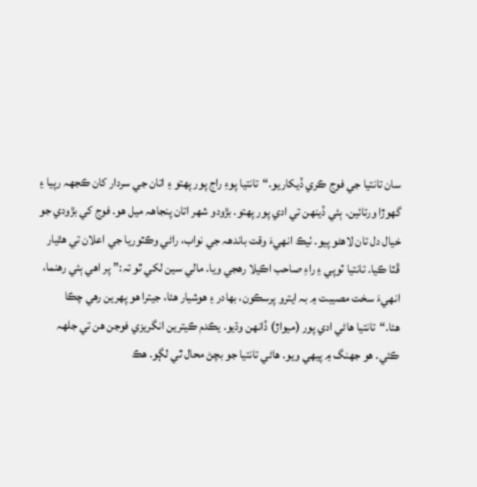سان تانتيا جي فوج ڪري ڏيکاريو.“تانتيا پوءِ راج پور پهتو ۽ اتان جي سردار کان ڪجهہ رپيا ۽ گهوڙا ورتائين. ٻئي ڏينهن تي ادي پور پهتو. بڙودو شھر اتان پنجاھہ ميل هو. فوج کي بڙودي جو خيال دل تان لاهڻو پيو. ٺيڪ انهيءَ وقت باندھہ جي نواب، راڻي وڪٽوريا جي اعلان تي هٿيار ڦٽا ڪيا. تانتيا ٽوپي ۽ راءِ صاحب اڪيلا رهجي ويا. مالي سين لکي ٿو تہ:”پر اهي ٻئي رهنما، انهيءَ سخت مصيبت ۾ بہ ايترو پرسڪون، بھادر ۽ هوشيار هئا، جيترا هو پهرين رهي چڪا هئا.“تانتيا هاڻي ادي پور (ميواڙ) ڏانهن وڌيو. يڪدم ڪيترين انگريزي فوجن هن تي جلھہ ڪئي. هو جهنگ ۾ پيهي ويو. هاڻي تانتيا جو بچڻ محال ٿي لڳو. هڪ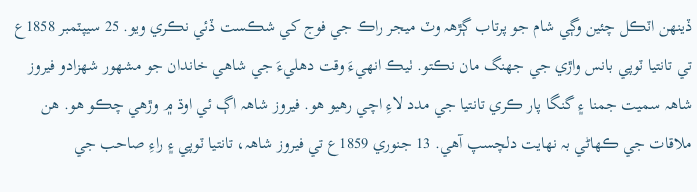ڏينهن اٽڪل چئين وڳي شام جو پرتاب ڳڙھہ وٽ ميجر راڪ جي فوج کي شڪست ڏئي نڪري ويو. 25 سيپٽمبر 1858ع تي تانتيا ٽوپي بانس واڙي جي جهنگ مان نڪتو. ٺيڪ انهيءَ وقت دهليءَ جي شاهي خاندان جو مشھور شھزادو فيروز شاھہ سميت جمنا ۽ گنگا پار ڪري تانتيا جي مدد لاءِ اچي رهيو هو. فيروز شاھہ اڳ ئي اوڌ ۾ وڙهي چڪو هو. هن ملاقات جي ڪهاڻي بہ نهايت دلچسپ آهي. 13 جنوري 1859ع تي فيروز شاھہ، تانتيا ٽوپي ۽ راءِ صاحب جي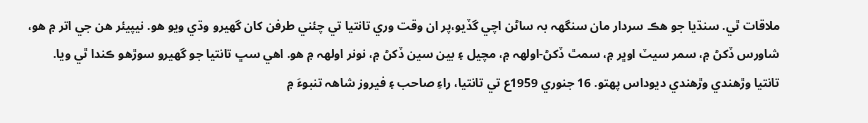ملاقات ٿي. سنڌيا جو هڪ سردار مان سنگهہ بہ ساڻن اچي گڏيو،پر ان وقت وري تانتيا تي چئني طرفن کان گهيرو وڌي ويو هو. نيپيئر هن جي اتر ۾ هو، شاورس ڏکڻ ۾، سمر سيٽ اوڀر ۾، سمٿ ڏکڻ-اولھہ ۾، مچيل ۽ بين سين ڏکڻ ۾، نونر اولھہ ۾ هو. اهي سڀ تانتيا جو گهيرو سوڙهو ڪندا ٿي ويا. تانتيا وڙهندي وڙهندي ديوداس پهتو. 16 جنوري 1959ع تي تانتيا، راءِ صاحب ۽ فيروز شاھہ تنبوءَ ۾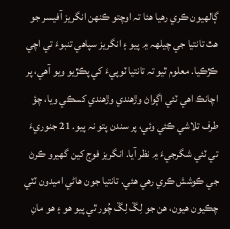ڳالهيون ڪري رهيا هئا تہ اوچتو ڪنهن انگريز آفيسر جو هٿ تانتيا جي چيلھہ ۾ پيو ۽ انگريز سپاهي تنبوءَ تي اچي ڪڙڪيا. معلوم ٿيو تہ تانتيا ٽوپيءَ کي پڪڙيو ويو آهي، پر اچانڪ اهي ٽئي اڳواڻ وڙهندي وڙهندي کسڪي ويا، چؤ طرف تلاشي ڪئي وئي، پر سندن پتو نہ پيو. 21 جنوريءَ تي ٽئي شگرجيءَ ۾ نظر آيا. انگريز فوج کين گهيرو ڪرڻ جي ڪوشش ڪري رهي هئي. تانتيا جون هاڻي اميدون ٽٽي چڪيون هيون، هن جو لِڱ لِڱ چُور ٿي پيو هو ۽ هو مانِ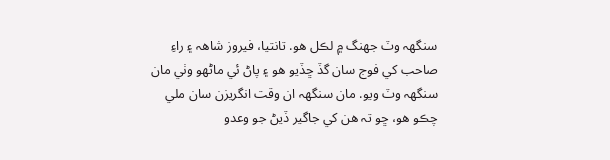سنگهہ وٽ جهنگ ۾ لڪل هو. تانتيا، فيروز شاھہ ۽ راءِ صاحب کي فوج سان گڏ ڇڏيو هو ۽ پاڻ ئي ماڻهو وٺي مان سنگهہ وٽ ويو. مان سنگهہ ان وقت انگريزن سان ملي چڪو هو، ڇو تہ هن کي جاگير ڏيڻ جو وعدو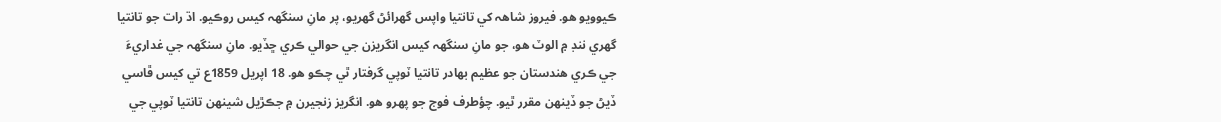ڪيوويو هو. فيروز شاھہ کي تانتيا واپس گهرائڻ گهريو، پر مانِ سنگهہ کيس روڪيو. اڌ رات جو تانتيا گهري ننڊ ۾ الوٽ هو، جو مانِ سنگهہ کيس انگريزن جي حوالي ڪري ڇڏيو. مانِ سنگهہ جي غداريءَ جي ڪري هندستان جو عظيم بھادر تانتيا ٽوپي گرفتار ٿي چڪو هو. 18 اپريل 1859ع تي کيس ڦاسي ڏيڻ جو ڏينهن مقرر ٿيو. چؤطرف فوج جو پهرو هو. انگريز زنجيرن ۾ جڪڙيل شينهن تانتيا ٽوپي جي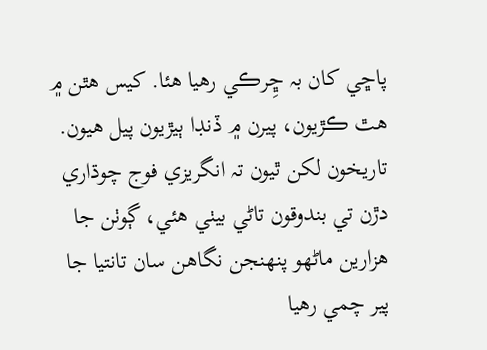پاڇي کان بہ ڇِرڪي رهيا هئا. کيس هٿن ۾ هٿ ڪڙيون، پيرن ۾ ڏنڊا ٻيڙيون پيل هيون. تاريخون لکن ٿيون تہ انگريزي فوج چوڌاري دڙن تي بندوقون تاڻي بيٺي هئي، ڳوٺن جا هزارين ماڻهو پنهنجن نگاهن سان تانتيا جا پير چمي رهيا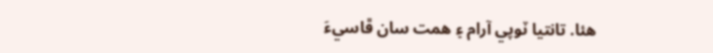هئا. تانتيا ٽوپي آرام ۽ همت سان ڦاسيءَ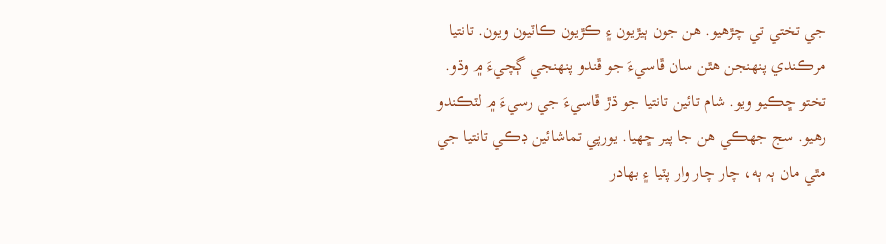جي تختي تي چڙهيو. هن جون ٻيڙيون ۽ ڪڙيون ڪاٽيون ويون. تانتيا مرڪندي پنهنجن هٿن سان ڦاسيءَ جو ڦندو پنھنجي ڳچيءَ ۾ وڌو. تختو ڇڪيو ويو. شام تائين تانتيا جو ڌڙ ڦاسيءَ جي رسيءَ ۾ لٽڪندو رهيو. سج جهڪي هن جا پير ڇهيا. يورپي تماشائين ڊڪي تانتيا جي مٿي مان ٻہ ٻه، چار چار وار پٽيا ۽ بھادر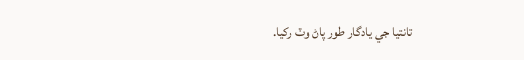تانتيا جي يادگار طور پاڻ وٽ رکيا.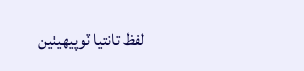لفظ تانتيا ٽوپيھيٺين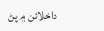داخلائن ۾ پڻ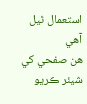استعمال ٿيل آھي
هن صفحي کي شيئر ڪريو